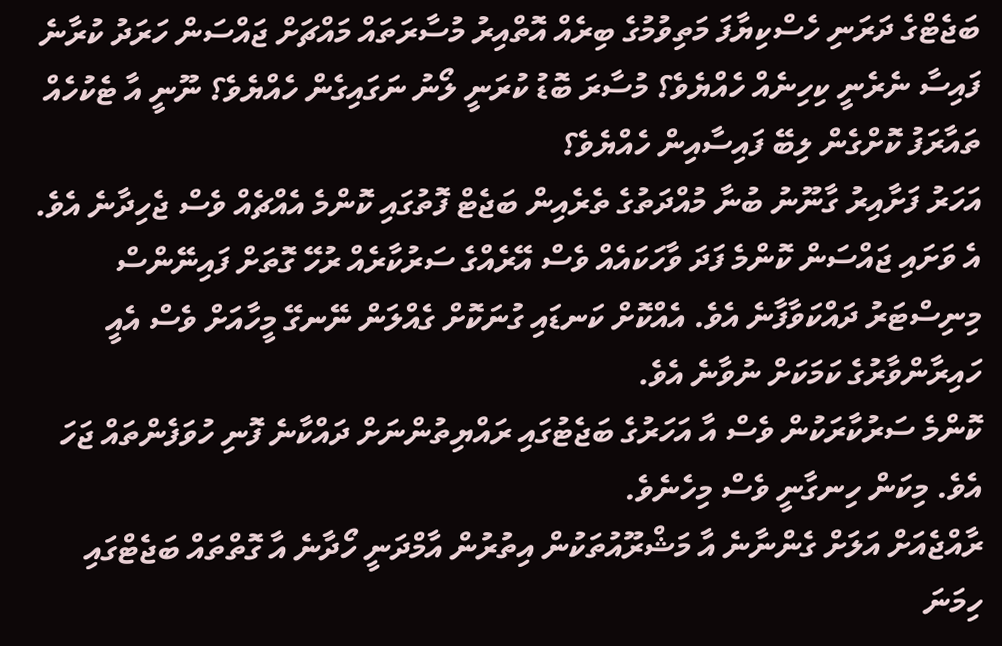ބަޖެޓްގެ ދަރަނި ހެސްކިޔާފަ މަތިވުމުގެ ބިރެއް އޮތްއިރު މުސާރަތައް މައްޗަށް ޖައްސަން ހަރަދު ކުރާނެ ފައިސާ ނެރެނީ ކިހިނެއް ހެއްޔެވެ؟ މުސާރަ ބޮޑު ކުރަނީ ލޯނު ނަގައިގެން ހެއްޔެވެ؟ ނޫނީ އާ ޓެކުހެއް ތައާރަފު ކޮށްގެން ލިބޭ ފައިސާއިން ހެއްޔެވެ؟
އަހަރު ފަށާއިރު ގާނޫނު ބުނާ މުއްދަތުގެ ތެރެއިން ބަޖެޓް ފޮތުގައި ކޮންމެ އެއްޗެއް ވެސް ޖެހިދާނެ އެވެ. އެ ވަށައި ޖައްސަން ކޮންމެ ފަދަ ވާހަކައެއް ވެސް އޭރެއްގެ ސަރުކާރެއް ރުހޭ ގޮތަށް ފައިނޭންސް މިނިސްޓަރު ދައްކަވާފާނެ އެވެ. އެއްކޮށް ކަނޑައި ގުނަކޮށް ގެއްލަން ނޭނގޭ މީހާއަށް ވެސް އެއީ ހައިރާންވާރުގެ ކަމަކަށް ނުވާނެ އެވެ.
ކޮންމެ ސަރުކާރަކުން ވެސް އާ އަހަރުގެ ބަޖެޓުގައި ރައްޔިތުންނަށް ދައްކާނެ ފޮނި ހުވަފެންތައް ޖަހަ އެވެ. މިކަން ހިނގާނީ ވެސް މިހެނެވެ.
ރާއްޖެއަށް އަލަށް ގެންނާނެ އާ މަޝްރޫއުތަކުން އިތުރުން އާމްދަނީ ހޯދާނެ އާ ގޮތްތައް ބަޖެޓްގައި ހިމަނަ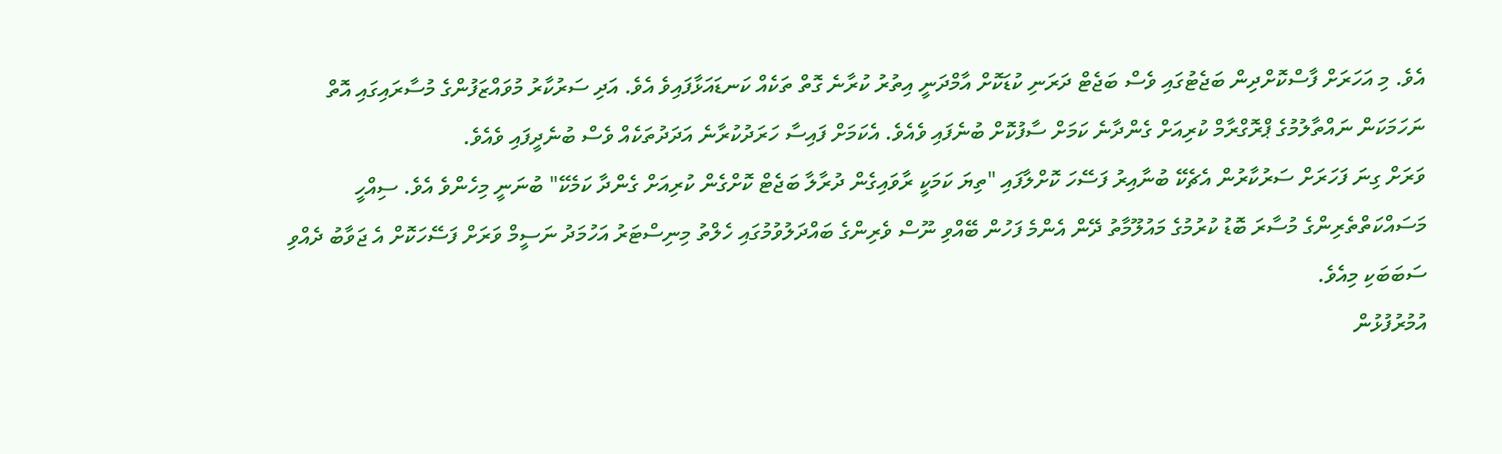އެވެ. މި އަހަރަށް ފާސްކޮށްދިން ބަޖެޓުގައި ވެސް ބަޖެޓް ދަރަނި ކުޑަކޮށް އާމްދަނީ އިތުރު ކުރާނެ ގޮތް ތަކެއް ކަނޑައަޅާފައިވެ އެވެ. އަދި ސަރުކާރު މުވައްޒަފުންގެ މުސާރައިގައި އޮތް ނަހަމަކަން ނައްތާލުމުގެ ޕްރޮގްރާމް ކުރިއަށް ގެންދާނެ ކަމަށް ސާފުކޮށް ބުނެފައި ވެއެވެ. އެކަމަށް ފައިސާ ހަރަދުކުރާނެ އަދަދުތަކެއް ވެސް ބުނެދީފައި ވެއެވެ.
ވަރަށް ގިނަ ފަހަރަށް ސަރުކާރުން އެޗެކޭ ބުނާއިރު ފަސޭހަ ކޮށްލާފައި "ތިޔަ ކަމަކީ ރާވައިގެން ދުރާލާ ބަޖެޓް ކޮށްގެން ކުރިއަށް ގެންދާ ކަމެކޭ" ބުނަނީ މިހެންވެ އެވެ. ސިއްހީ މަސައްކަތްތެރިންގެ މުސާރަ ބޮޑު ކުރުމުގެ މައުލޫމާތު ދޭން އެންމެ ފަހުން ބޭއްވި ނޫސް ވެރިންގެ ބައްދަލުވުމުގައި ހެލްތު މިނިސްޓަރު އަހުމަދު ނަސީމް ވަރަށް ފަސޭހަކޮށް އެ ޖަވާބު ދެއްވި ސަބަބަކި މިއެވެ.
އުމުރުފުޅުން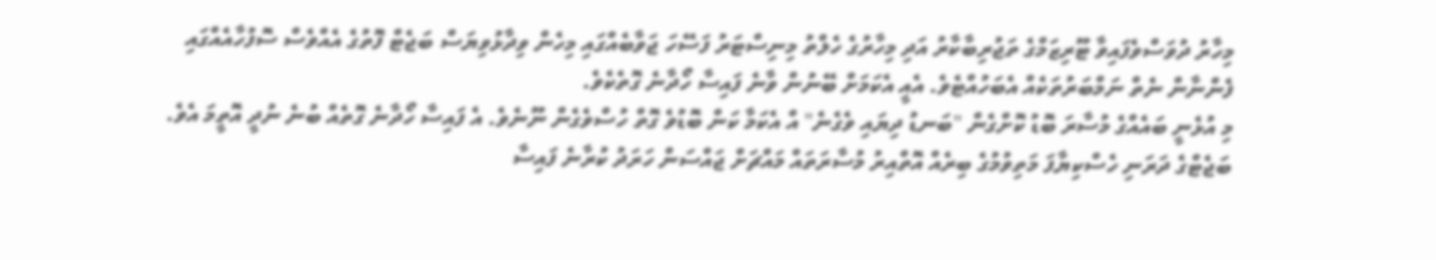މިހާރު ދުވަސްވެފައިވާ ޓޫރިޒަމްގެ ތަޖުރިބާކާރު އަދި މިހާރުގެ ހެލްތު މިނިސްޓަރު ފަސޭހަ ޖަވާބެއްގައި މިހެން ވިދާޅުވިޔަސް ބަޖެޓް ފޮތުގެ އެއްވެސް ސޮފުހާއެއްގައި ފެންނާން ނެތް ނަމްބަރުތަކެއް އެބަހުއްޓެވެ. އެއީ އެކަމަށް ބޭނުން ވާނެ ފައިސާ ހޯދާނެ ގޮތެކެވެ.
މި އުޅެނީ ބައެއްގެ މުސާރަ ބޮޑު ކޮށްގެން "ބަނޑު ދިޔައި ވެގެނެ" އް އެކަމާ ކަން ބޮޑުވެ ގޮތް ހުސްވެގެން ނޫނެވެ. އެ ފައިސާ ހޯދާނެ ގޮތެއް ބުނެ ނުދީ އޮތީމަ އެވެ.
ބަޖެޓްގެ ދަރަނި ހެސްކިޔާފަ މަތިވުމުގެ ބިރެއް އޮތްއިރު މުސާރަތައް މައްޗަށް ޖައްސަން ހަރަދު ކުރާނެ ފައިސާ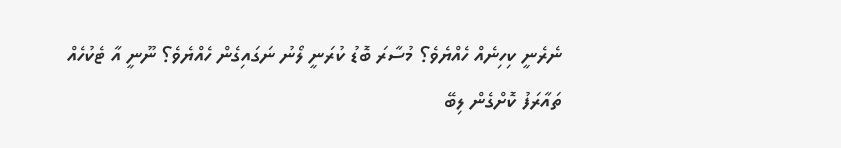ނެރެނީ ކިހިނެއް ހެއްޔެވެ؟ މުސާރަ ބޮޑު ކުރަނީ ލޯނު ނަގައިގެން ހެއްޔެވެ؟ ނޫނީ އާ ޓެކުހެއް ތައާރަފު ކޮށްގެން ލިބޭ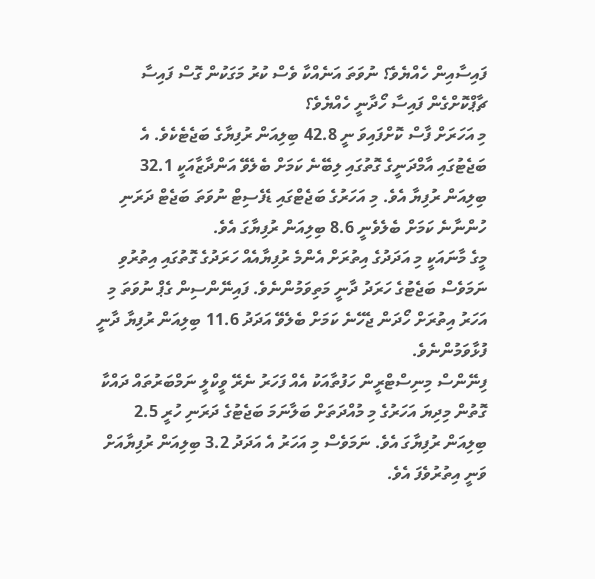ފައިސާއިން ހެއްޔެވެ؟ ނުވަތަ އަނެއްކާ ވެސް ކުރު މަގަކުން ގޮސް ފައިސާ ޗާޕްކޮށްގެން ފައިސާ ހޯދާނީ ހެއްޔެވެ؟
މި އަހަރަށް ފާސް ކޮށްފައިވަ ނީ 42.8 ބިލިއަން ރުފިޔާގެ ބަޖެޓެކެވެ. އެ ބަޖެޓުގައި އާމްދަނީގެ ގޮތުގައި ލިބޭނެ ކަމަށް ބެލެވޭ އަންދާޒާއަކީ 32.1 ބިލިއަން ރުފިޔާ އެވެ. މި އަހަރުގެ ބަޖެޓްގައި ޑެފެސިޓް ނުވަތަ ބަޖެޓް ދަރަނި ހުންނާނެ ކަމަށް ބެލެވެނީ 8.6 ބިލިއަން ރުފިޔާގަ އެވެ.
މީގެ މާނައަކީ މި އަދަދުގެ އިތުރަށް އެންމެ ރުފިޔާއެއް ހަރަދުގެ ގޮތުގައި އިތުރުވި ނަމަވެސް ބަޖެޓުގެ ހަރަދު ދާނީ މަތިވަމުންނެވެ. ފައިނޭންސިން ގެޕް ނުވަތަ މި އަހަރު އިތުރަށް ހޯދަން ޖެހޭނެ ކަމަށް ބެލެވޭ އަދަދު 11.6 ބިލިއަން ރުފިޔާ ދާނީ ފުޅާވަމުންނެވެ.
ފިނޭންސް މިނިސްޓްރީން ހަފުތާއަކު އެއް ފަހަރު ނެރޭ ވީކްލީ ނަމްބަރުތައް ދައްކާ ގޮތުން މިދިޔަ އަހަރުގެ މި މުއްދަތަށް ބަލާނަމަ ބަޖެޓުގެ ދަރަނި ހުރީ 2.5 ބިލިއަން ރުފިޔާގަ އެވެ. ނަމަވެސް މި އަހަރު އެ އަދަދު 3.2 ބިލިއަން ރުފިޔާއަށް ވަނީ އިތުރުވެފަ އެވެ.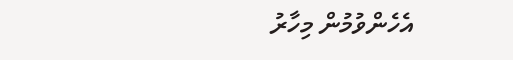އެހެންވުމުން މިހާރު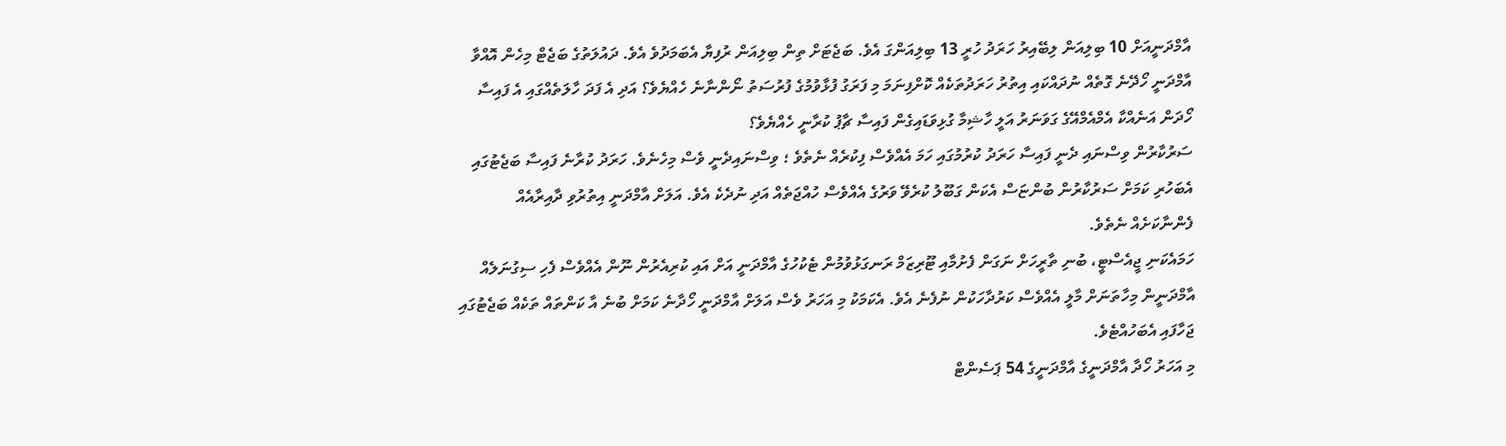އާމްދަނީއަށް 10 ބިލިއަން ލިބޭއިރު ހަރަދު ހުރީ 13 ބިލިއަންގަ އެވެ. ބަޖެޓަށް ތިން ބިލިއަން ރުފިޔާ އެބަމަދުވެ އެވެ. ދައުލަތުގެ ބަޖެޓް މިހެން އޮއްވާ އާމްދަނީ ހޯދޭނެ ގޮތެއް ނުދައްކައި އިތުރު ހަރަދުތަކެއް ކޮށްފިނަމަ މި ފަރަގު ފުޅާވުމުގެ ފުރުސަތު ނޯންނާނެ ހެއްޔެވެ؟ އަދި އެ ފަދަ ހާލަތެއްގައި އެ ފައިސާ ހޯދަން އަނެއްކާ އެމްއެމްއޭގެ ގަވަނަރު އަލީ ހާޝިމާ ގުޅިވަޑައިގެން ފައިސާ ޗާޕު ކުރާނީ ހެއްޔެވެ؟
ސަރުކާރުން ވިސްނައި ދެނީ ފައިސާ ހަރަދު ކުރުމުގައި ހަމަ އެއްވެސް ފިކުރެއް ނެތެވެ ؛ ވިސްނައިދެނީ ވެސް މިހެނެވެ. ހަރަދު ކުރާނެ ފައިސާ ބަޖެޓުގައި އެބަހުރި ކަމަށް ސަރުކާރުން ބުންޏަސް އެކަން ގަބޫލު ކުރެވޭ ވަރުގެ އެއްވެސް ހުއްޖަތެއް އަދި ނުދެކެ އެވެ. އަލަށް އާމްދަނީ އިތުރުވި ދާއިރާއެއް ފެންނާކަށެއް ނެތެވެ.
ހަމައެކަނި ޖީއެސްޓީ، ބުނި ތާރީހަށް ނަގަން ފެށުމާއި ޓޫރިޒަމް ރަނގަޅުވުމުން ޓެކުހުގެ އާމްދަނީ އަށް އައި ކުރިއެރުން ނޫން އެއްވެސް ފެހި ސިގުނަލެއް އާމްދަނީން މިހާތަނަށް މާލީ އެއްވެސް ކަރުދާހަކުން ނުފެނެ އެވެ. އެކަމަކު މި އަހަރު ވެސް އަލަށް އާމްދަނީ ހޯދާނެ ކަމަށް ބުނެ އާ ކަންތައް ތަކެއް ބަޖެޓުގައި ޖަހާފައި އެބަހުއްޓެވެ.
މި އަހަރު ހޯދާ އާމްދަނީގެ އާމްދަނީގެ 54 ޕަސެންޓް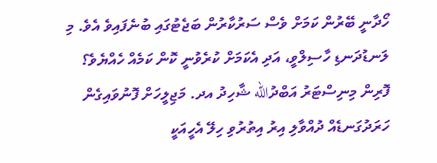ހޯދާނީ ބޭރުން ކަމަށް ވެސް ސަރުކާރުން ބަޖެޓުގައި ބުނެފައިވެ އެވެ. މި ލަނޑުދަނޑި ހާސިލްވީ، އަދި އެކަމަށް ކުރެވުނީ ކޮން ކަމެއް ހެއްޔެވެ؟
ފޮރިން މިނިސްޓަރު އަބްދުالله ޝާހިދު އދ. މަޖިލީހަށް ފޮނުވައިގެން ހަރަދުގަނޑެއް ދުއްވާލި އިރު އިތުރުވި ހިލޭ އެހީއަކީ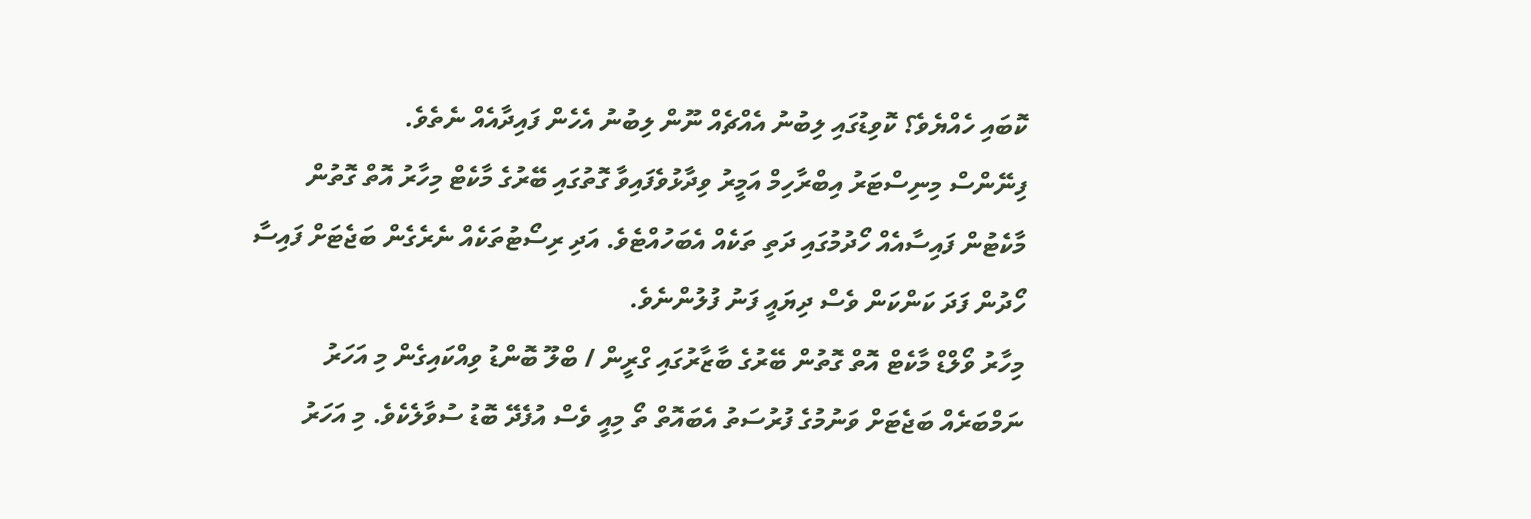ކޮބައި ހެއްޔެވެ؟ ކޮވިޑުގައި ލިބުނު އެއްޗެއް ނޫން ލިބުނު އެހެން ފައިދާއެއް ނެތެވެ.
ފިނޭންސް މިނިސްޓަރު އިބްރާހިމް އަމީރު ވިދާޅުވެފައިވާ ގޮތުގައި ބޭރުގެ މާކެޓް މިހާރު އޮތް ގޮތުން މާކެޓުން ފައިސާއެއް ހޯދުމުގައި ދަތި ތަކެއް އެބަހުއްޓެވެ. އަދި ރިސޯޓުތަކެއް ނެރެގެން ބަޖެޓަށް ފައިސާ ހޯދުން ފަދަ ކަންކަން ވެސް ދިޔައީ ފަނު ފުލުންނެވެ.
މިހާރު ވޯލްޑް މާކެޓް އޮތް ގޮތުން ބޭރުގެ ބާޒާރުގައި ގްރީން / ބްލޫ ބޮންޑު ވިއްކައިގެން މި އަހަރު ނަމްބަރެއް ބަޖެޓަށް ވަނުމުގެ ފުރުސަތު އެބައޮތް ތޯ މިއީ ވެސް އުފެދޭ ބޮޑު ސުވާލެކެވެ. މި އަހަރު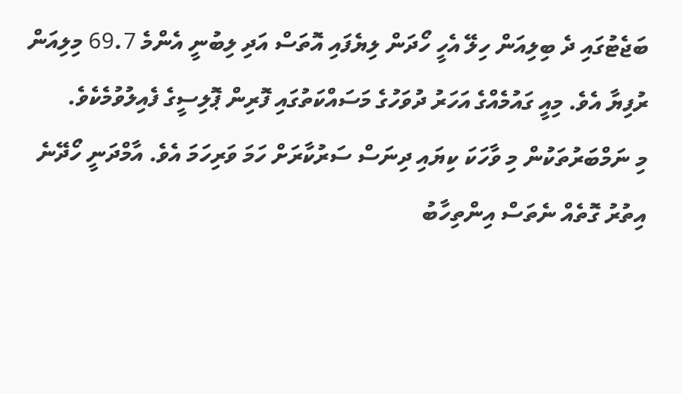ބަޖެޓުގައި ދެ ބިލިއަން ހިލޭ އެހީ ހޯދަން ލިޔެފައި އޮތަސް އަދި ލިބުނީ އެންމެ 69.7 މިލިއަން ރުފިޔާ އެވެ. މިއީ ގައުމެއްގެ އަހަރު ދުވަހުގެ މަސައްކަތުގައި ފޮރިން ޕޮލިސީގެ ފެއިލުވުމެކެވެ.
މި ނަމްބަރުތަކުން މި ވާހަކަ ކިޔައި ދިނަސް ސަރުކާރަށް ހަމަ ވަރިހަމަ އެވެ. އާމްދަނީ ހޯދޭނެ އިތުރު ގޮތެއް ނެތަސް އިންތިހާބު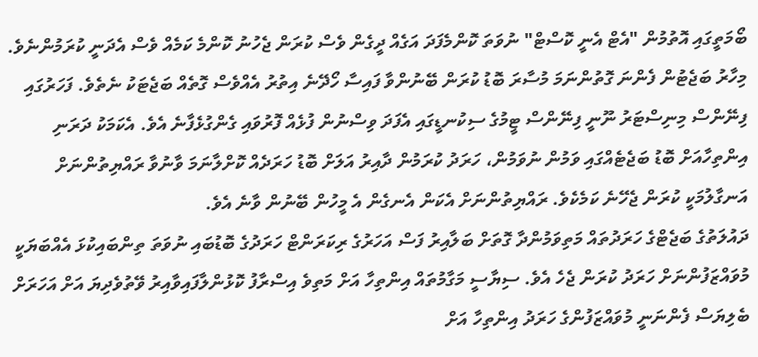ބޯމަތީގައި އޮތުމުން "އެޓް އެނީ ކޮސްޓް" ނުވަތަ ކޮންމެފަދަ އަގެއް ދީގެން ވެސް ކުރަން ޖެހުނު ކޮންމެ ކަމެއް ވެސް އެދަނީ ކުރަމުންނެވެ.
މިހާރު ބަޖެޓުން ފެންނަ ގޮތުންނަމަ މުސާރަ ބޮޑު ކުރަން ބޭނުންވާ ފައިސާ ހޯދޭނެ އިތުރު އެއްވެސް ގޮތެއް ބަޖެޓަކު ނެތެވެ. ފަހަރުގައި ފިނޭންސް މިނިސްޓަރު ނޫނީ ފިނޭންސް ޓީމުގެ ސިކުނޑީގައި އެފަދަ ވިސްނުން ފުޅެއް ފޮރުވައި ގެންގުޅެފާނެ އެވެ. އެކަމަކު ދަރަނި އިންތިހާއަށް ބޮޑު ބަޖެޓެއްގައި ވަމުން ނުވަމުން، ހަރަދު ކުރަމުން ދާއިރު އަލަށް ބޮޑު ހަރަދެއް ކޮށްލާނަމަ ވާނުވާ ރައްޔިތުންނަށް އަނގާލުމަކީ ކުރަން ޖެހޭނެ ކަމެކެވެ. ރައްޔިތުންނަށް އެކަން އެނގެން އެ މީހުން ބޭނުން ވާނެ އެވެ.
ދައުލަތުގެ ބަޖެޓްގެ ހަރަދުތައް މަތިވަމުންދާ ގޮތަށް ބަލާއިރު ފަސް އަހަރުގެ ރިކަރަންޓް ހަރަދުގެ ބޮޑުބައި ނުވަތަ ތިންބައިކުޅަ އެއްބަޔަކީ މުވައްޒަފުންނަށް ހަރަދު ކުރަން ޖެހެ އެވެ. ސިޔާސީ މަގާމުތައް އިންތިހާ އަށް މަތިވެ އިސްރާފު ކޮޅުންލާފައިވާއިރު ވޭތުވެދިޔަ އަށް އަހަރަށް ބެލިޔަސް ފެންނަނީ މުވައްޒަފުންގެ ހަރަދު އިންތިހާ އަށް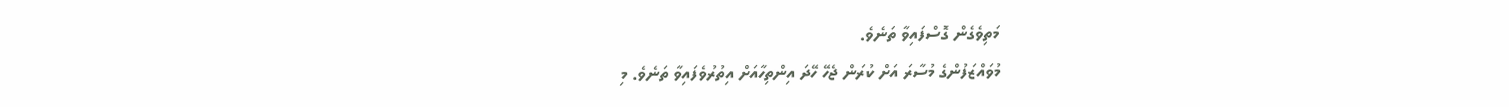މަތިވެގެން ގޮސްފައިވާ ތަނެވެ.
މުވައްޒަފުންގެ މުސާރަ އަށް ކުރަން ޖެހޭ ހޭދަ އިންތިހާއަށް އިތުރުވެފައިވާ ތަނެވެ. މި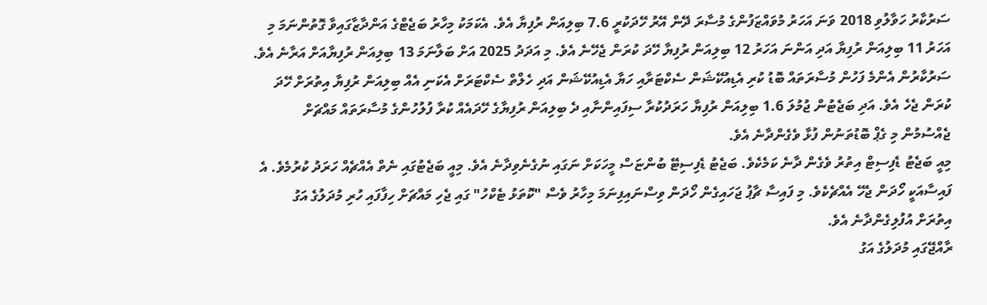ސަރުކާރު ހަވާލުވި 2018 ވަނަ އަހަރު މުވައްޒަފުންގެ މުސާރަ ދޭން އޭރު ހޭދަކުރީ 7.6 ބިލިއަން ރުފިޔާ އެވެ. އެކަމަކު މިހާރު ބަޖެޓްގެ އަންދާޒާގައިވާ ގޮތުންނަމަ މި އަހަރު 11 ބިލިއަން ރުފިޔާ އަދި އަންނަ އަހަރު 12 ބިލިއަން ރުފިޔާ ހޭދަ ކުރަން ޖެހޭނެ އެވެ. މި އަދަދު 2025 އަށް ބަލާނަމަ 13 ބިލިއަން ރުފިޔާއަށް އަރާނެ އެވެ.
ސަރުކާރުން އެންމެ ފަހުން މުސާރަތައް ބޮޑު ކުރި އެޑިއުކޭޝަން ސެކްޓަރާއި ހަޔާ އެޑިއުކޭޝަން އަދި ހެލްތް ސެކްޓަރަށް އެކަނި އެއް ބިލިއަން ރުފިޔާ އިތުރަށް ހޭދަ ކުރަން ޖެހެ އެވެ. އަދި ބަޖެޓުން ޖުމުލަ 1.6 ބިލިއަން ރުފިޔާ ހަރަދުކުރާ ސިފައިންނާއި ދެ ބިލިއަން ރުފިޔާގެ ހޭދައެއް ކުރާ ފުލުހުންގެ މުސާރަތައް މައްޗަށް ޖެއްސުމުން މި ގެޕް ބޮޑުތަނުން ފުޅާ ވެގެންދާނެ އެވެ.
މިއީ ބަޖެޓު ޑެފިސިޓް އިތުރު ވެގެން ދާނެ ކަމެކެވެ. ބަޖެޓު ޑެފިސިޓޭ ބުންޏަސް މީހަކަށް ނަގައި ނުގެނެވިދާނެ އެވެ. މިއީ ބަޖެޓުގައި ނެތް އެއްޗެއް ހަރަދު ކުރުމެވެ. އެ ފައިސާއަކީ ހޯދަން ޖެހޭ އެއްޗެކެވެ. މި ފައިސާ ޗާޕު ޖަހައިގެން ހޯދަން ވިސްނައިފިނަމަ މިހާރު ވެސް "ކޮތަޅު ޓެކްހު" ގައި ޖެހި މައްޗަށް ހިފާފައި ހުރި މުދަލުގެ އަގު އިތުރަށް އުފުލިގެންދާނެ އެވެ.
ރާއްޖޭގައި މުދަލުގެ އަގު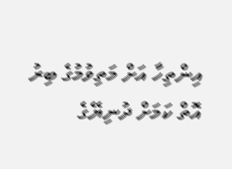އިންތިހާ އަށް މަތިވުމުގެ ބިރު އޮތް ކަމަށް ދުނިޔޭގެ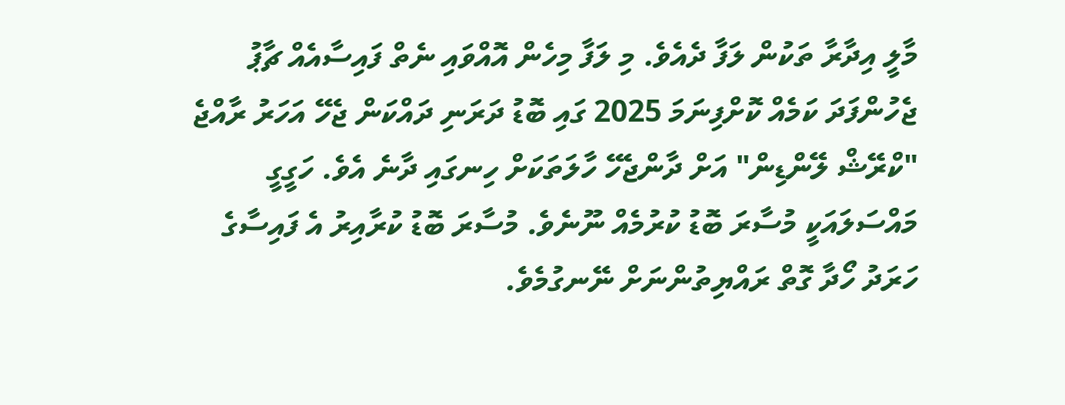މާލީ އިދާރާ ތަކުން ލަފާ ދެއެވެ. މި ލަފާ މިހެން އޮއްވައި ނެތް ފައިސާއެއް ޗާޕު ޖެހުންފަދަ ކަމެއް ކޮށްފިނަމަ 2025 ގައި ބޮޑު ދަރަނި ދައްކަން ޖެހޭ އަހަރު ރާއްޖެ "ކްރޭޝް ލޭންޑިން" އަށް ދާންޖެހޭ ހާލަތަކަށް ހިނގައި ދާނެ އެވެ. ހަގީގީ މައްސަލައަކީ މުސާރަ ބޮޑު ކުރުމެއް ނޫނެވެ. މުސާރަ ބޮޑު ކުރާއިރު އެ ފައިސާގެ ހަރަދު ހޯދާ ގޮތް ރައްޔިތުންނަށް ނޭނގުމެވެ.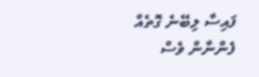ފައިސާ ލިބޭނެ ގޮތެއް ފެންނާން ވެސް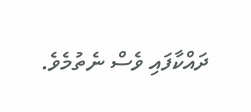ދައްކާފައި ވެސް ނެތުމެވެ.